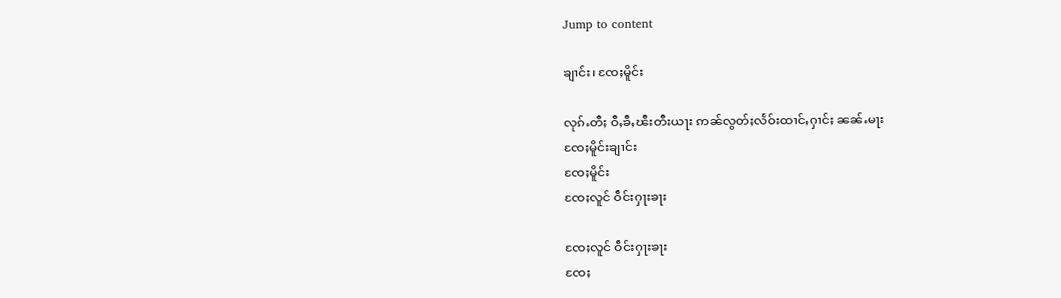Jump to content

ၶျၢင်း၊ ၸႄႈမိူင်း

လုၵ်ႉတီႈ ဝီႇၶီႇၽီးတီးယႃး ဢၼ်လွတ်ႈလႅဝ်းထၢင်ႇႁၢင်ႈ ၼၼ်ႉမႃး
ၸႄႈမိူင်းၶျၢင်း
ၸႄႈမိူင်း
ၸႄႈလူင် ဝဵင်းႁႃးၶႃး

ၸႄႈလူင် ဝဵင်းႁႃးၶႃး
ၸႄႈ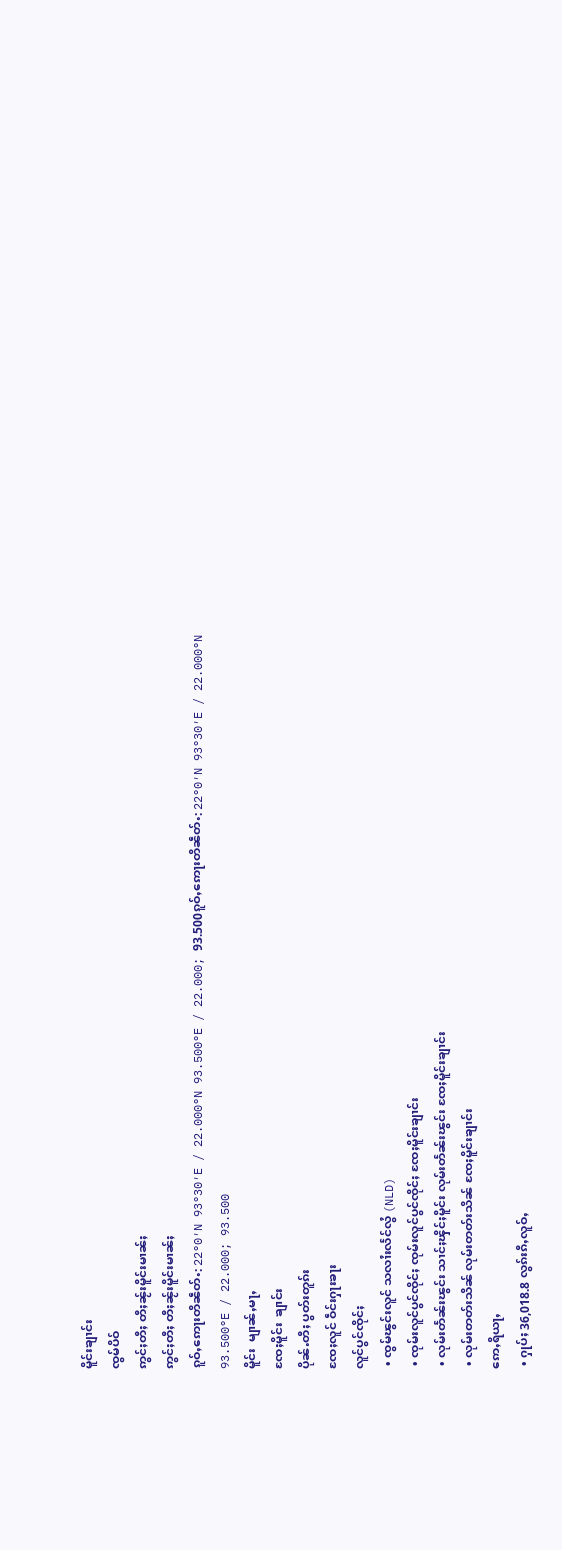မိူင်းၶျၢင်း
ၸွမ်ပိဝ်
ဢွင်ႈတီႈ တီႈၼႂ်းမိူင်းမၢၼ်ႈ
ဢွင်ႈတီႈ တီႈၼႂ်းမိူင်းမၢၼ်ႈ
ၵူဝ်ႇဢေႃးတိၼဵတ်ႉ: 22°0′N 93°30′E / 22.000°N 93.500°E / 22.000; 93.500ၵူဝ်ႇဢေႃးတိၼဵတ်ႉ: 22°0′N 93°30′E / 22.000°N 93.500°E / 22.000; 93.500
မိူင်း  မျၢၼ်ႇမႃႇ
ၸႄႈမိူင်း  ၶျၢင်း
ပိုၼ်ႉတီႈ ပွတ်းတူၵ်း
ၸႄႈလူင် ဝဵင်းႁႃးၶႃး
လူင်ပွင်ၸိုင်ႈ
 • ၸွမ်ၽွင်းလူင် သလၢႆးလႅင်လွႆ (NLD)
 • ၸုမ်းလူင်ပွင်ၸိုင်ႈ ၸုမ်းလူင်ပွင်ၸိုင်ႈ ၸႄႈမိူင်းၶျၢင်း
 • လုမ်းတႅၼ်းၽွင်း သၢင်ႈၾိင်ႈမိူင်း လုမ်းတႅၼ်းၽွင်း ၸႄႈမိူင်းၶျၢင်း
 • လုမ်းတတ်းသိၼ် လုမ်းတတ်းသိၼ် ၸႄႈမိူင်းၶျၢင်း
ဢေႇရိယႃႇ
 • ႁုပ်ႈ 36,018.8 လွၵ်းၵီႇလူဝ်ႇ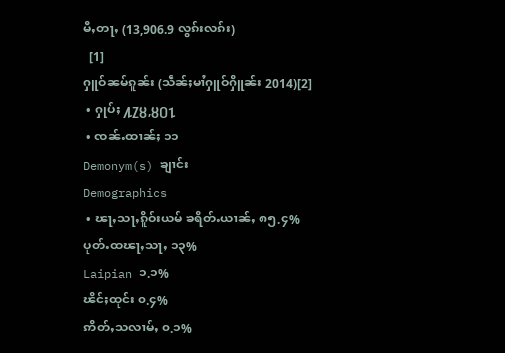မီႇတႃႇ (13,906.9 လွၵ်းလၵ်း)
  [1]
ႁူဝ်ၼမ်ၵူၼ်း (သဵၼ်ႈမၢႆႁူဝ်ႁိူၼ်း 2014)[2]
 • ႁုပ်ႈ ႔႗႘,႘႐႑
 • ၸၼ်ႉထၢၼ်ႈ ၁၁
Demonym(s) ၶျၢင်း
Demographics
 • ၽႃႇသႃႇၵိူဝ်းယမ် ၶရိတ်ႉယၢၼ်ႇ ၈၅.၄%
ပုတ်ႉထၽႃႇသႃႇ ၁၃%
Laipian ၁.၁%
ၽိင်ႈထုင်း ၀.၄%
ဢိတ်ႇသလၢမ်ႇ ၀.၁%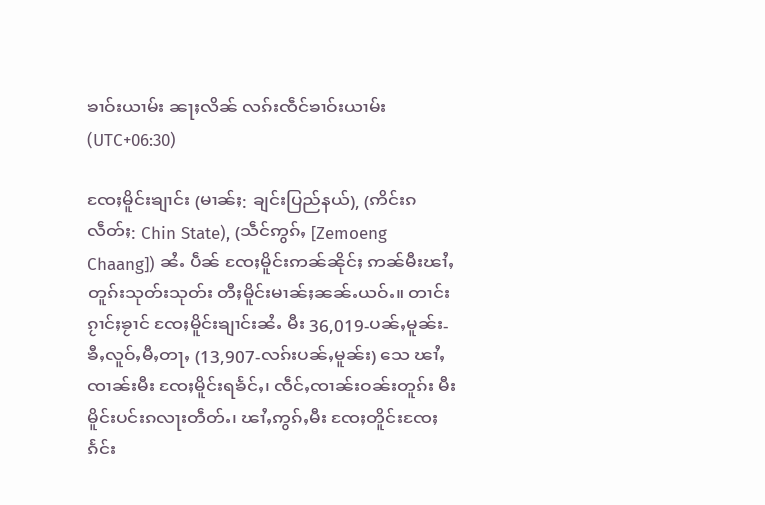ၶၢဝ်းယၢမ်း ၼႃႈလိၼ် လၵ်းၸဵင်ၶၢဝ်းယၢမ်း (UTC+06:30)

ၸႄႈမိူင်းၶျၢင်း (မၢၼ်ႈ: ချင်းပြည်နယ်), (ဢိင်းၵလဵတ်ႈ: Chin State), (သဵင်ဢွၵ်ႇ [Zemoeng Chaang]) ၼႆႉ ပဵၼ် ၸႄႈမိူင်းဢၼ်ၼိုင်ႈ ဢၼ်မီးၽၢႆႇတူၵ်းသုတ်းသုတ်း တီႈမိူင်းမၢၼ်ႈၼၼ်ႉယဝ်ႉ။ တၢင်းၵႂၢင်ႈၶႂၢင် ၸႄႈမိူင်းၶျၢင်းၼႆႉ မီး 36,019-ပၼ်ႇမူၼ်း-ၶီႇလူဝ်ႇမီႇတႃႇ (13,907-လၵ်းပၼ်ႇမူၼ်း) သေ ၽၢႆႇၸၢၼ်းမီး ၸႄႈမိူင်းရၶႅင်ႇ၊ ၸဵင်ႇၸၢၼ်းဝၼ်းတူၵ်း မီး မိူင်းပင်းၵလႃးတဵတ်ႉ၊ ၽၢႆႇဢွၵ်ႇမီး ၸႄႈတိူင်းၸႄႈၵႅင်း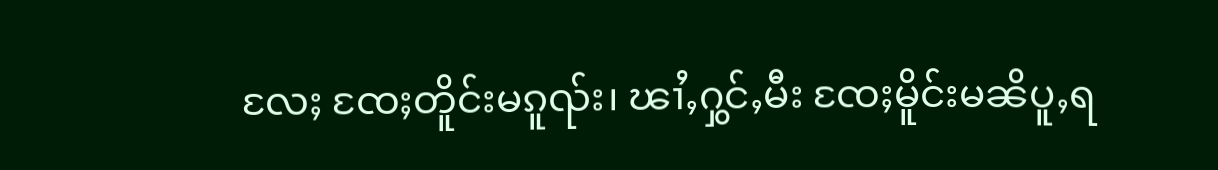လႄႈ ၸႄႈတိူင်းမၵူၺ်း၊ ၽၢႆႇႁွင်ႇမီး ၸႄႈမိူင်းမၼိပူႇရ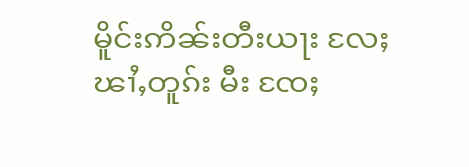မိူင်းဢိၼ်းတီးယႃး လႄႈ ၽၢႆႇတူၵ်း မီး ၸႄႈ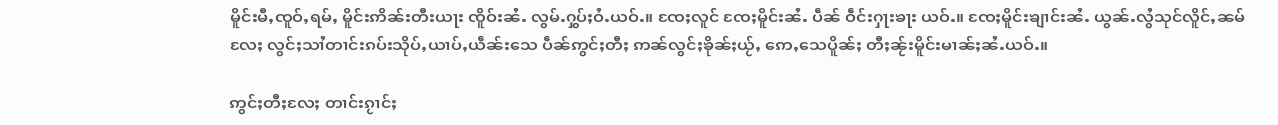မိူင်းမီႇၸူဝ်ႇရမ်ႇ မိူင်းဢိၼ်းတီးယႃး ၸိူဝ်းၼႆႉ လွမ်ႉႁွပ်ႈဝႆႉယဝ်ႉ။ ၸႄႈလူင် ၸႄႈမိူင်းၼႆႉ ပဵၼ် ဝဵင်းႁႃးၶႃး ယဝ်ႉ။ ၸႄႈမိူင်းၶျၢင်းၼႆႉ ယွၼ်ႉလွႆသုင်လိူင်ႇၼမ်လႄႈ လွင်ႈသၢႆတၢင်းၵပ်းသိုပ်ႇယၢပ်ႇယဵၼ်းသေ ပဵၼ်ဢွင်ႈတီႈ ဢၼ်လွင်ႈၶိုၼ်ႈယႂ်ႇ ဢေႇသေပိူၼ်ႈ တီႈၼႂ်းမိူင်းမၢၼ်ႈၼႆႉယဝ်ႉ။

ဢွင်ႈတီႈလႄႈ တၢင်းၵႂၢင်ႈ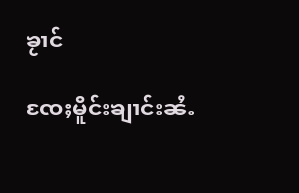ၶႂၢင်

ၸႄႈမိူင်းၶျၢင်းၼႆႉ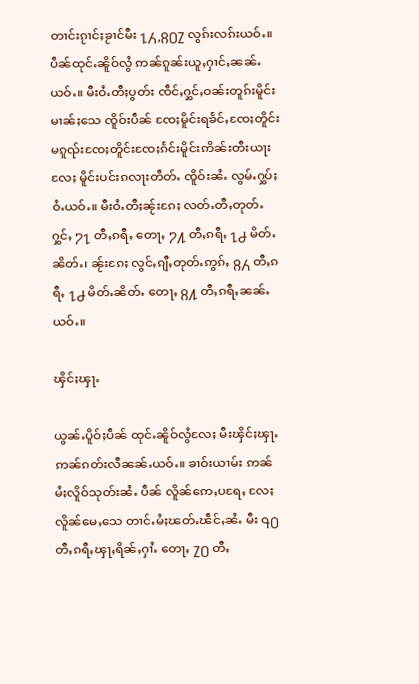တၢင်းၵႂၢင်ႈၶႂၢင်မီး ႑႓,႙႐႗ လွၵ်းလၵ်းယဝ်ႉ။ ပဵၼ်ထုင်ႉၼိူဝ်လွႆ ဢၼ်ၵူၼ်းယူႇႁၢင်ႇၼၼ်ႉယဝ်ႉ။ မီးဝႆႉတီႈပွတ်း ၸဵင်ႇႁွင်ႇဝၼ်းတူၵ်းမိူင်းမၢၼ်ႈသေ ၸိူဝ်းပဵၼ် ၸႄႈမိူင်းရၶႅင်ႇၸႄႈတိူင်းမၵူၺ်းၸႄႈတိူင်းၸႄႈၵႅင်းမိူင်းဢိၼ်းတီးယႃး လႄႈ မိူင်းပင်းၵလႃးတဵတ်ႉ ၸိူဝ်းၼႆႉ လွမ်ႉႁွပ်ႈဝႆႉယဝ်ႉ။ မီးဝႆႉတီႈၼႂ်းၵႄႈ လတ်ႉတီႇတုတ်ႉႁွင်ႇ ႒႑ တီႇၵရီႇ တေႃႇ ႒႔ တီႇၵရီႇ ႑႕ မိတ်ႉၼိတ်ႉ၊ ၼႂ်းၵႄႈ လွင်ႇၵျီႇတုတ်ႉဢွၵ်ႇ ႙႓ တီႇၵရီႇ ႑႕ မိတ်ႉၼိတ်ႉ တေႃႇ ႙႔ တီႇၵရီႇၼၼ်ႉယဝ်ႉ။

ၾိင်ႈၾႃႉ

ယွၼ်ႉပိူဝ်ႈပဵၼ် ထုင်ႉၼိူဝ်လွႆလႄႈ မီးၾိင်ႈၾႃႉဢၼ်ၵတ်းလီၼၼ်ႉယဝ်ႉ။ ၶၢဝ်းယၢမ်း ဢၼ်မႆႈလိူဝ်သုတ်းၼႆႉ ပဵၼ် လိူၼ်ဢေႇပရႄႇ လႄႈ လိူၼ်မေႇသေ တၢင်ႉမႆႈၽတ်ႉၽဵင်ႇၼႆႉ မီး ႖႐ တီႇၵရီႇၾႃႇရိၼ်ႇႁၢႆႉ တေႃႇ ႗႐ တီႇ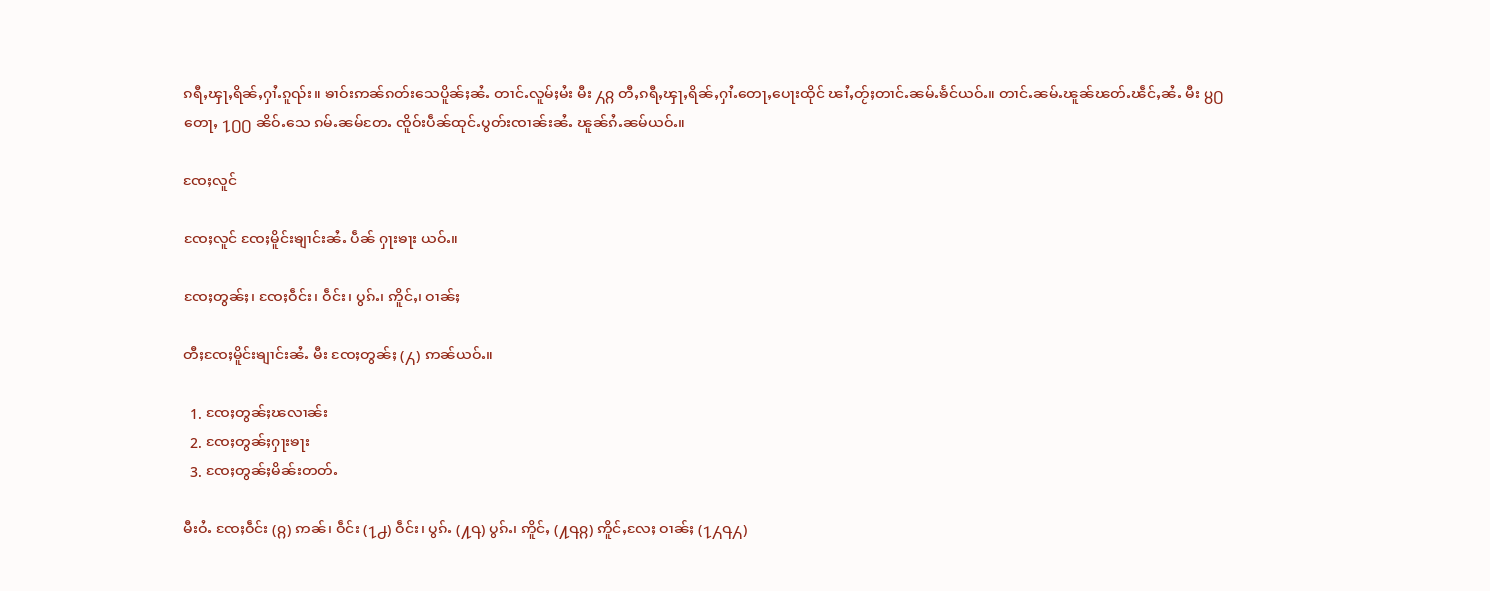ၵရီႇၾႃႇရိၼ်ႇႁၢႆႉၵူၺ်း။ ၶၢဝ်းဢၼ်ၵတ်းသေပိူၼ်ႈၼႆႉ တၢင်ႉလူမ်ႈမႆး မီး ႓႙ တီႇၵရီႇၾႃႇရိၼ်ႇႁၢႆႉတေႃႇပေႃးထိုင် ၽၢႆႇတႂ်ႈတၢင်ႉၼမ်ႉၶႅင်ယဝ်ႉ။ တၢင်ႉၼမ်ႉၽူၼ်ၽတ်ႉၽဵင်ႇၼႆႉ မီး ႘႐ တေႃႇ ႑႐႐ ၼိဝ်ႉသေ ၵမ်ႉၼမ်တႄႉ ၸိူဝ်းပဵၼ်ထုင်ႉပွတ်းၸၢၼ်းၼႆႉ ၽူၼ်ၵႆႉၼမ်ယဝ်ႉ။

ၸႄႈလူင်

ၸႄႈလူင် ၸႄႈမိူင်းၶျၢင်းၼႆႉ ပဵၼ် ႁႃးၶႃး ယဝ်ႉ။

ၸႄႈတွၼ်ႈ၊ ၸႄႈဝဵင်း၊ ဝဵင်း၊ ပွၵ်ႉ၊ ဢိူင်ႇ၊ ဝၢၼ်ႈ

တီႈၸႄႈမိူင်းၶျၢင်းၼႆႉ မီး ၸႄႈတွၼ်ႈ (႓) ဢၼ်ယဝ်ႉ။

  1. ၸႄႈတွၼ်ႈၽလၢၼ်း
  2. ၸႄႈတွၼ်ႈႁႃးၶႃး
  3. ၸႄႈတွၼ်ႈမိၼ်းတတ်ႉ

မီးဝႆႉ ၸႄႈဝဵင်း (႙) ဢၼ်၊ ဝဵင်း (႑႕) ဝဵင်း၊ ပွၵ်ႉ (႔႖) ပွၵ်ႉ၊ ဢိူင်ႇ (႔႖႙) ဢိူင်ႇလႄႈ ဝၢၼ်ႈ (႑႓႖႓)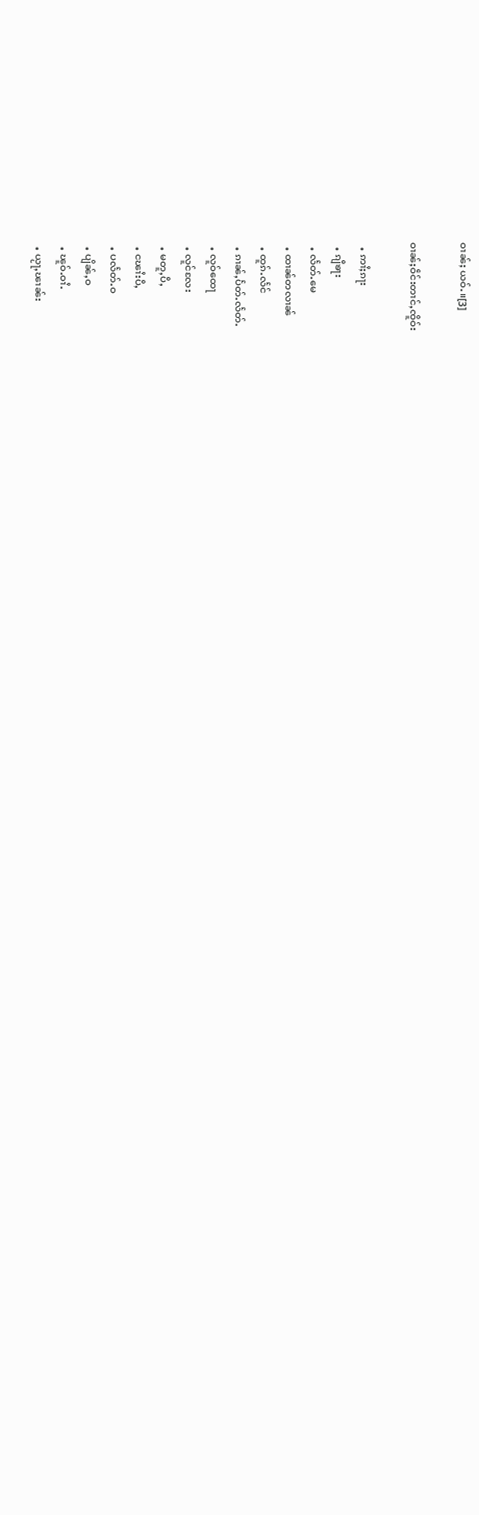ဝၢၼ်ႈ ယဝ်ႉ။[3]

ဝၢၼ်ႈဝဵင်းတၢင်ႇၸိူဝ်း

  • ဢၢႆႈၵႃး
  • ၵျီၶႃး
  • လႅတ်ႉမေ
  • ထၢၼ်တလၢၼ်
  • ထူၵ်ႉလႅင်
  • ၵၢၼ်ႇပႅတ်ႉလႅတ်ႉ
  • လူဝ်ထေႃ
  • လူင်လႄး
  • မတူႇပီႇ
  • ငၽၢႆးပီႇ
  • ပလႅတ်ႉဝ
  • ပျိၼ်ႇဝ
  • ၽူဝ်ႉဝၢႆႉ
  • ယႂႃႇၽၢၼ်း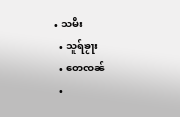• သမီး
  • သူရ်ၶႂႃး
  • တေၸၼ်
  •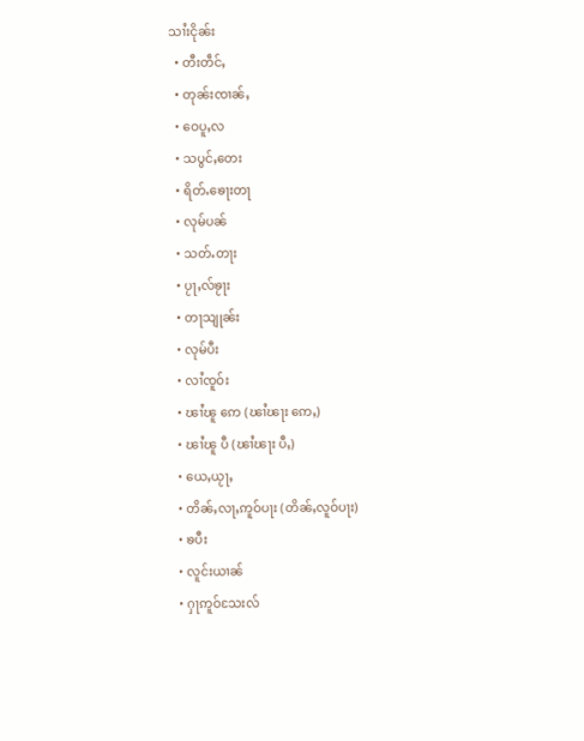သၢႆးငိုၼ်း
  • တီးတဵင်ႇ
  • တုၼ်းၸၢၼ်ႇ
  • ဝေပူႇလ
  • သပွင်ႇတေး
  • ရိတ်ႉၶေႃးတႃ
  • လုမ်ပၼ်
  • သတ်ႉတႃး
  • ပႂႃႇလ်ၶႂႃး
  • တႃသျုၼ်း
  • လုမ်ပီး
  • လၢႆၸူဝ်း
  • ၽၢႆၽူ ဢေ (ၽၢႆၽႃး ဢေႇ)
  • ၽၢႆၽူ ပီ (ၽၢႆၽႃး ပီႇ)
  • ယေႇယႂႃႇ
  • တိၼ်ႇလႃႇဢူဝ်ပႃး (တိၼ်ႇလူဝ်ပႃး)
  • ၶပီး
  • လူင်းယၢၼ်
  • ႁႃဢူဝ်သႄးလ်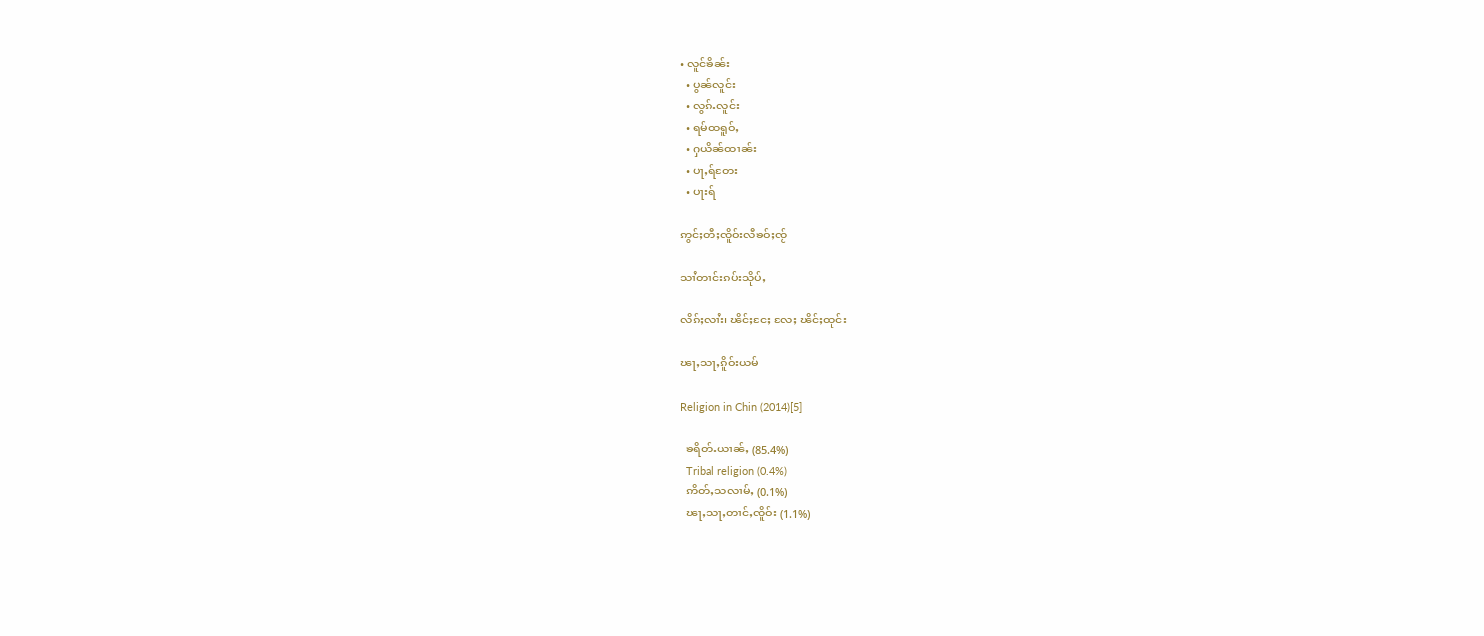• လူင်ၶိၼ်း
  • ပွၼ်လူင်း
  • လွၵ်ႉလူင်း
  • ရမ်ထရူဝ်ႇ
  • ႁယိၼ်ထၢၼ်း
  • ပႃႇရ်တႄး
  • ပႃးရ်

ဢွင်ႈတီႈၸိူဝ်းလီၶဝ်ႈၸႂ်

သၢႆတၢင်းၵပ်းသိုပ်ႇ

လိၵ်ႈလၢႆး၊ ၽိင်ႈငႄႈ လႄႈ ၽိင်ႈထုင်း

ၽႃႇသႃႇၵိူဝ်းယမ်

Religion in Chin (2014)[5]

  ၶရိတ်ႉယၢၼ်ႇ (85.4%)
  Tribal religion (0.4%)
  ဢိတ်ႇသလၢမ်ႇ (0.1%)
  ၽႃႇသႃႇတၢင်ႇၸိူဝ်း (1.1%)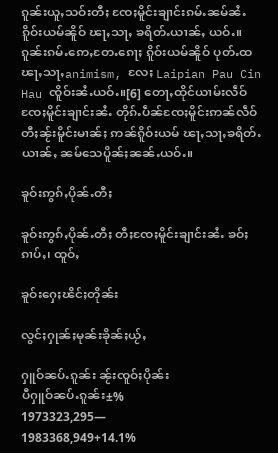ၵူၼ်းယူႇသဝ်းတီႈ ၸႄႈမိူင်းၶျၢင်းၵမ်ႉၼမ်ၼႆႉ ၵိူဝ်းယမ်ၼိူဝ် ၽႃႇသႃႇ ၶရိတ်ႉယၢၼ်ႇ ယဝ်ႉ။ ၵူၼ်းၵမ်ႉဢေႇတႄႉၵေႃႈ ၵိူဝ်းယမ်ၼိူဝ် ပုတ်ႉထၽႃႇသႃႇanimism, လႄႈ Laipian Pau Cin Hau ၸိူဝ်းၼႆႉယဝ်ႉ။[6] တေႃႇထိုင်ယၢမ်းလဵဝ် ၸႄႈမိူင်းၶျၢင်းၼႆႉ တိုၵ်ႉပဵၼ်ၸႄႈမိူင်းဢၼ်လဵဝ် တီႈၼႂ်းမိူင်းမၢၼ်ႈ ဢၼ်ၵိူဝ်းယမ် ၽႃႇသႃႇၶရိတ်ႉယၢၼ်ႇ ၼမ်သေပိူၼ်ႈၼၼ်ႉယဝ်ႉ။

ၶူဝ်းဢွၵ်ႇပိုၼ်ႉတီႈ

ၶူဝ်းဢွၵ်ႇပိုၼ်ႉတီႈ တီႈၸႄႈမိူင်းၶျၢင်းၼႆႉ ၶဝ်ႈၵၢပ်ႇ၊ ထူဝ်ႇ

ၶူဝ်းႁေႈၽိင်ႈတိုၼ်း

လွင်ႈႁုၼ်ႈမုၼ်းၶိုၼ်ႈယႂ်ႇ

ႁူဝ်ၼပ်ႉၵူၼ်း ၼႂ်းၸူဝ်ႈပိုၼ်း
ပီႁူဝ်ၼပ်ႉၵူၼ်း±%
1973323,295—
1983368,949+14.1%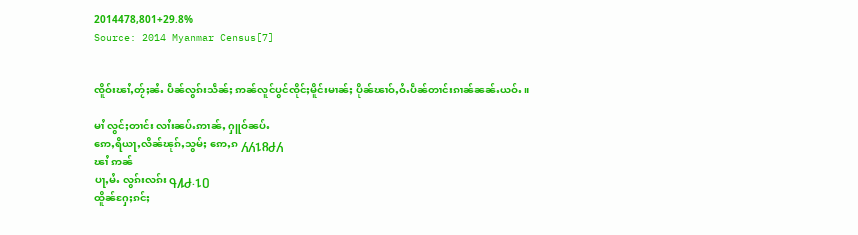2014478,801+29.8%
Source: 2014 Myanmar Census[7]


ၸိူဝ်းၽၢႆႇတႂ်ႈၼႆႉ ပဵၼ်လွၵ်းသဵၼ်ႈ ဢၼ်လူင်ပွင်ၸိုင်ႈမိူင်းမၢၼ်ႈ ပိုၼ်ၽၢဝ်ႇဝႆႉပဵၼ်တၢင်းၵၢၼ်ၼၼ်ႉယဝ်ႉ။

မၢႆ လွင်ႈတၢင်း လၢႆးၼပ်ႉဢၢၼ်ႇ ႁူဝ်ၼပ်ႉ
ဢေႇရိယႃႇလိၼ်ၽုၵ်ႇသွမ်ႈ ဢေႇၵ ႓႓႑႙႕႓
ၽၢႆ ဢၼ်
ပႃႇမႆႉ လွၵ်းလၵ်း ႖႔႕.႑႐
ထိူၼ်ႁႄႈၵင်ႈ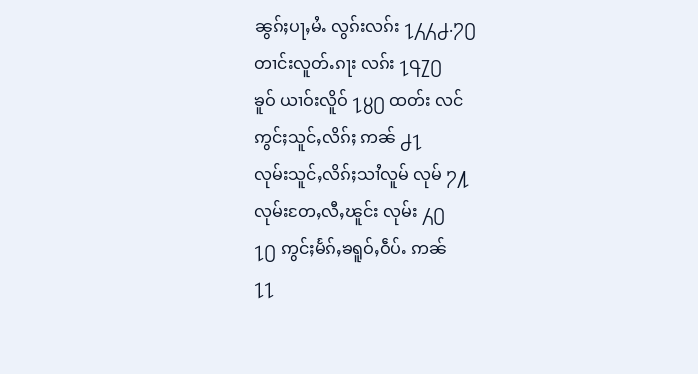ၼွၵ်ႈပႃႇမႆႉ လွၵ်းလၵ်း ႑႓႓႕.႒႐
တၢင်းလူတ်ႉၵႃး လၵ်း ႑႖႗႐
ၶူဝ် ယၢဝ်းလိူဝ် ႑႘႐ ထတ်း လင်
ဢွင်ႈသူင်ႇလိၵ်ႈ ဢၼ် ႕႑
လုမ်းသူင်ႇလိၵ်ႈသၢႆလူမ် လုမ် ႒႔
လုမ်းတႄႇလီႇၽူင်း လုမ်း ႓႐
႑႐ ဢွင်ႈမႅၵ်ႇၶရူဝ်ႇဝဵပ်ႉ ဢၼ်
႑႑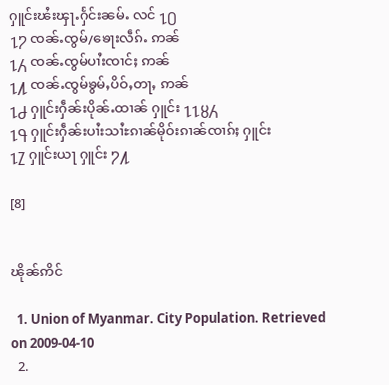ႁူင်းၽႆးၾႃႉႁႅင်းၼမ်ႉ လင် ႑႐
႑႒ ၸၼ်ႉၸွမ်/ၶေႃးလဵၵ်ႉ ဢၼ်
႑႓ ၸၼ်ႉၸွမ်ပၢႆးၸၢင်ႈ ဢၼ်
႑႔ ၸၼ်ႉၸွမ်ၶွမ်ႇပိဝ်ႇတႃႇ ဢၼ်
႑႕ ႁူင်းႁဵၼ်းပိုၼ်ႉထၢၼ် ႁူင်း ႑႑႘႓
႑႖ ႁူင်းႁဵၼ်းပၢႆးသၢႆႊၵၢၼ်မိုဝ်းၵၢၼ်ၸၢၵ်ႈ ႁူင်း
႑႗ ႁူင်းယႃ ႁူင်း ႒႔

[8]


ၽိုၼ်ဢိင်

  1. Union of Myanmar. City Population. Retrieved on 2009-04-10
  2.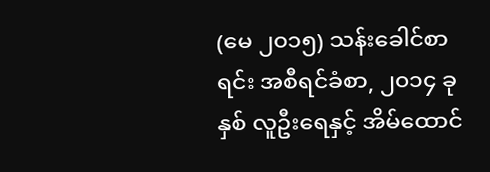(မေ ၂၀၁၅) သန်းခေါင်စာရင်း အစီရင်ခံစာ, ၂၀၁၄ ခုနှစ် လူဦးရေနှင့် အိမ်ထောင်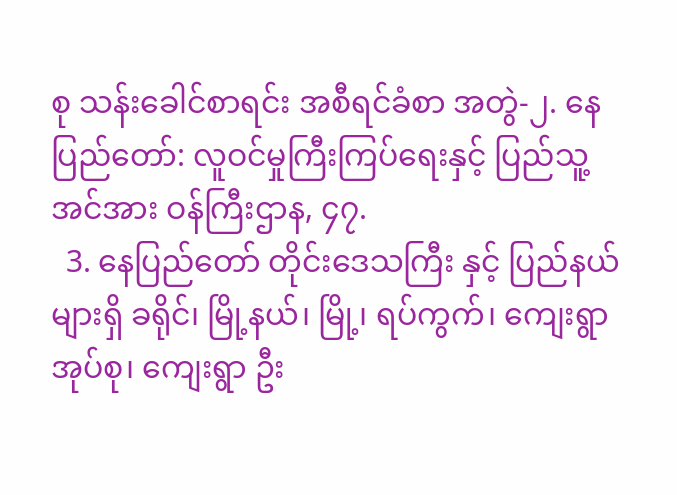စု သန်းခေါင်စာရင်း အစီရင်ခံစာ အတွဲ-၂. နေပြည်တော်: လူဝင်မှုကြီးကြပ်ရေးနှင့် ပြည်သူ့အင်အား ဝန်ကြီးဌာန, ၄၇.
  3. နေပြည်တော် တိုင်းဒေသကြီး နှင့် ပြည်နယ်များရှိ ခရိုင်၊ မြို့နယ်၊ မြို့၊ ရပ်ကွက်၊ ကျေးရွာအုပ်စု၊ ကျေးရွာ ဦး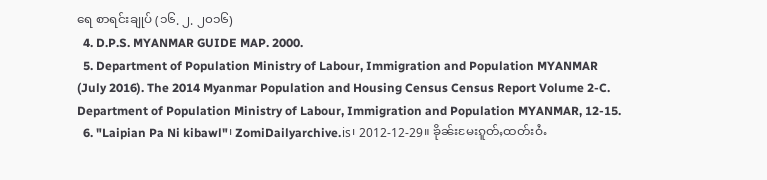ရေ စာရင်းချုပ် (၁၆. ၂. ၂၀၁၆)
  4. D.P.S. MYANMAR GUIDE MAP. 2000.
  5. Department of Population Ministry of Labour, Immigration and Population MYANMAR (July 2016). The 2014 Myanmar Population and Housing Census Census Report Volume 2-C. Department of Population Ministry of Labour, Immigration and Population MYANMAR, 12-15.
  6. "Laipian Pa Ni kibawl"၊ ZomiDailyarchive.is၊ 2012-12-29။ ၶိုၼ်းမႄးၵူတ်ႇထတ်းဝႆႉ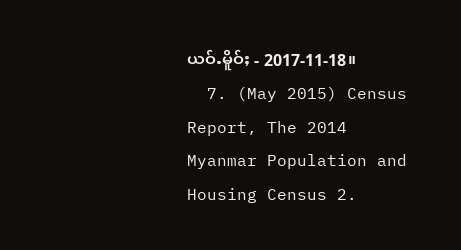ယဝ်ႉမိူဝ်ႈ - 2017-11-18။
  7. (May 2015) Census Report, The 2014 Myanmar Population and Housing Census 2.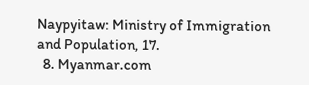Naypyitaw: Ministry of Immigration and Population, 17.
  8. Myanmar.com